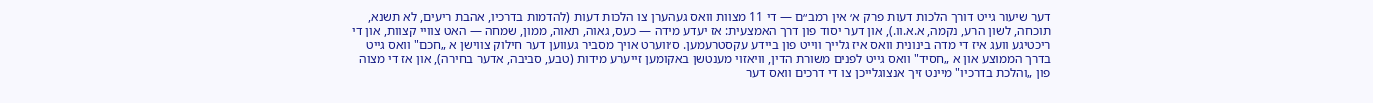דער שיעור גייט דורך הלכות דעות פרק א׳ אין רמב״ם — די 11 מצוות וואס געהערן צו הלכות דעות (להדמות בדרכיו, אהבת ריעים, לא תשנא, תוכחה, לשון הרע, נקמה, א.א.וו.), און דער יסוד פון דרך האמצעית: אז יעדע מידה — כעס, גאוה, תאוה, ממון, שמחה — האט צוויי קצוות, און די ריכטיגע וועג איז די מדה בינונית וואס איז גלייך ווייט פון ביידע עקסטרעמען. ס׳ווערט אויך מסביר געווען דער חילוק צווישן א „חכם" וואס גייט בדרך הממוצע און א „חסיד" וואס גייט לפנים משורת הדין, וויאזוי מענטשן באקומען זייערע מידות (טבע, סביבה, אדער בחירה), און אז די מצוה פון „והלכת בדרכיו" מיינט זיך אנצוגלייכן צו די דרכים וואס דער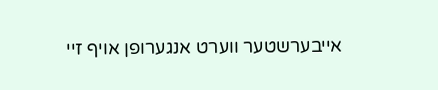אייבערשטער ווערט אנגערופן אויף זיי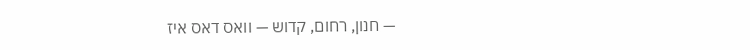— חנון, רחום, קדוש — וואס דאס איז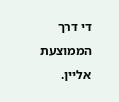די דרך הממוצעת אליין.